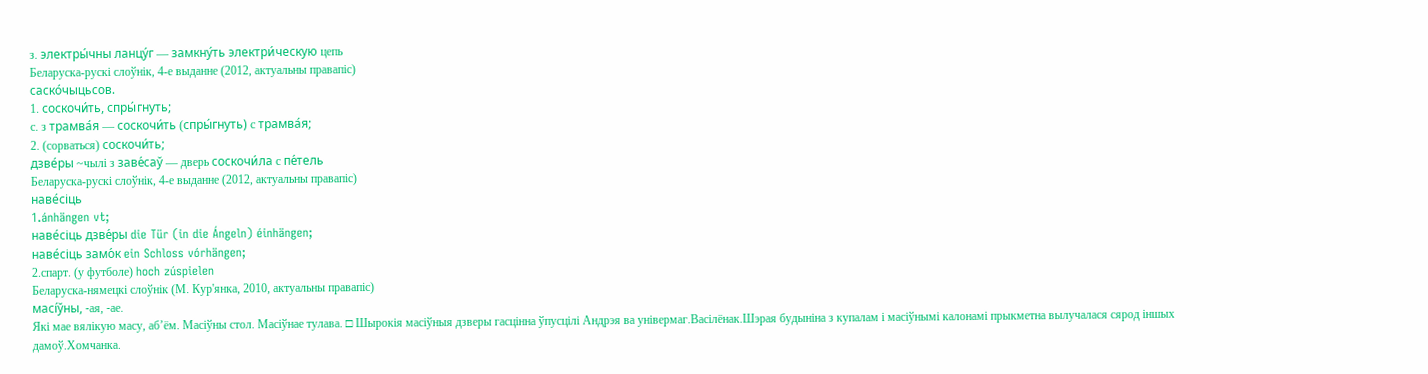з. электры́чны ланцу́г — замкну́ть электри́ческую цепь
Беларуска-рускі слоўнік, 4-е выданне (2012, актуальны правапіс)
саско́чыцьсов.
1. соскочи́ть, спры́гнуть;
с. з трамва́я — соскочи́ть (спры́гнуть) с трамва́я;
2. (сорваться) соскочи́ть;
дзве́ры ~чылі з заве́саў — дверь соскочи́ла с пе́тель
Беларуска-рускі слоўнік, 4-е выданне (2012, актуальны правапіс)
наве́сіць
1.ánhängen vt;
наве́сіць дзве́ры die Tür (in die Ángeln) éinhängen;
наве́сіць замо́к ein Schloss vórhängen;
2.спарт. (у футболе) hoch zúspielen
Беларуска-нямецкі слоўнік (М. Кур'янка, 2010, актуальны правапіс)
масі́ўны, ‑ая, ‑ае.
Які мае вялікую масу, аб’ём. Масіўны стол. Масіўнае тулава. □ Шырокія масіўныя дзверы гасцінна ўпусцілі Андрэя ва універмаг.Васілёнак.Шэрая будыніна з купалам і масіўнымі калонамі прыкметна вылучалася сярод іншых дамоў.Хомчанка.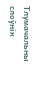Тлумачальны слоўнік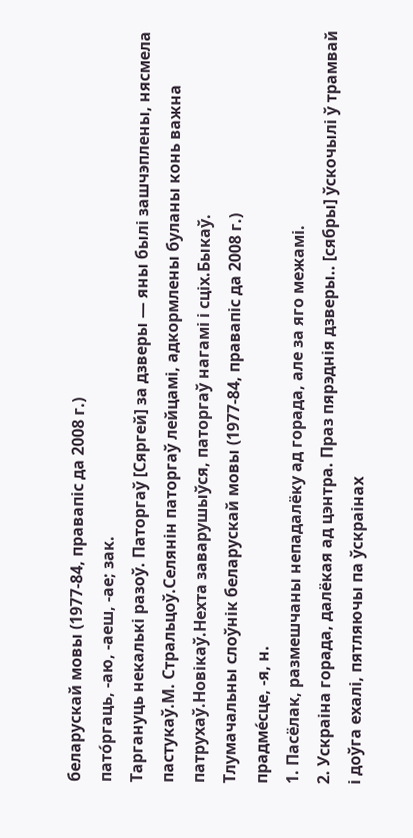беларускай мовы (1977-84, правапіс да 2008 г.)
пато́ргаць, ‑аю, ‑аеш, ‑ае; зак.
Таргануць некалькі разоў. Паторгаў [Сяргей] за дзверы — яны былі зашчэплены, нясмела пастукаў.М. Стральцоў.Селянін паторгаў лейцамі, адкормлены буланы конь важна патрухаў.Новікаў.Нехта заварушыўся, паторгаў нагамі і сціх.Быкаў.
Тлумачальны слоўнік беларускай мовы (1977-84, правапіс да 2008 г.)
прадме́сце, ‑я, н.
1. Пасёлак, размешчаны непадалёку ад горада, але за яго межамі.
2. Ускраіна горада, далёкая ад цэнтра. Праз пярэднія дзверы.. [сябры] ўскочылі ў трамвай і доўга ехалі, пятляючы па ўскраінах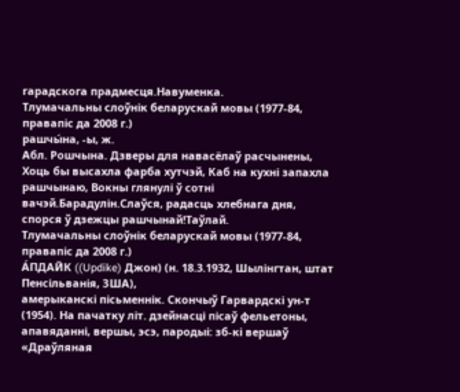гарадскога прадмесця.Навуменка.
Тлумачальны слоўнік беларускай мовы (1977-84, правапіс да 2008 г.)
рашчы́на, ‑ы, ж.
Абл. Рошчына. Дзверы для навасёлаў расчынены, Хоць бы высахла фарба хутчэй, Каб на кухні запахла рашчынаю, Вокны глянулі ў сотні вачэй.Барадулін.Слаўся, радасць хлебнага дня, спорся ў дзежцы рашчынай!Таўлай.
Тлумачальны слоўнік беларускай мовы (1977-84, правапіс да 2008 г.)
А́ПДАЙК ((Updike) Джон) (н. 18.3.1932, Шылінгтан, штат Пенсільванія, ЗША),
амерыканскі пісьменнік. Скончыў Гарвардскі ун-т (1954). На пачатку літ. дзейнасці пісаў фельетоны, апавяданні, вершы, эсэ, пародыі: зб-кі вершаў «Драўляная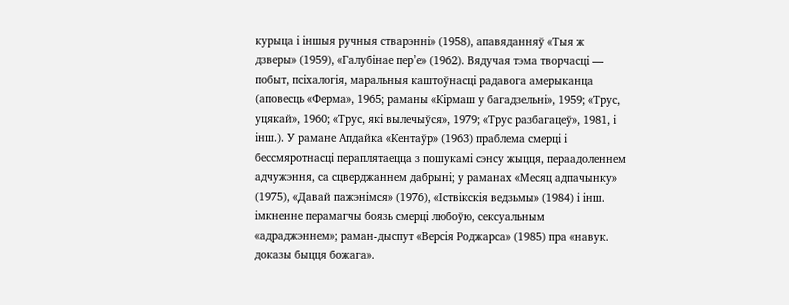курыца і іншыя ручныя стварэнні» (1958), апавяданняў «Тыя ж дзверы» (1959), «Галубінае пер’е» (1962). Вядучая тэма творчасці — побыт, псіхалогія, маральныя каштоўнасці радавога амерыканца (аповесць «Ферма», 1965; раманы «Кірмаш у багадзельні», 1959; «Трус, уцякай», 1960; «Трус, які вылечыўся», 1979; «Трус разбагацеў», 1981, і інш.). У рамане Апдайка «Кентаўр» (1963) праблема смерці і бессмяротнасці пераплятаецца з пошукамі сэнсу жыцця, пераадоленнем адчужэння, са сцверджаннем дабрыні; у раманах «Месяц адпачынку» (1975), «Давай пажэнімся» (1976), «Іствікскія ведзьмы» (1984) і інш. імкненне перамагчы боязь смерці любоўю, сексуальным «адраджэннем»; раман-дыспут «Версія Роджарса» (1985) пра «навук. доказы быцця божага».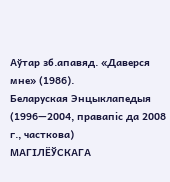Аўтар зб.апавяд. «Даверся мне» (1986).
Беларуская Энцыклапедыя (1996—2004, правапіс да 2008 г., часткова)
МАГІЛЁЎСКАГА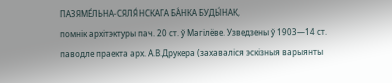ПАЗЯМЕ́ЛЬНА-СЯЛЯ́НСКАГА БА́НКА БУДЫ́НАК,
помнік архітэктуры пач. 20 ст. ў Магілёве. Узведзены ў 1903—14 ст. паводле праекта арх. А.В.Друкера (захаваліся эскізныя варыянты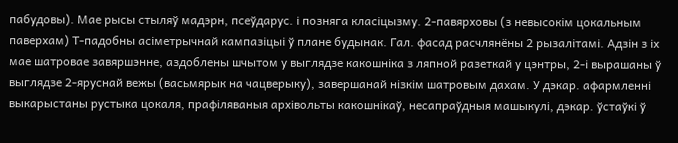пабудовы). Мае рысы стыляў мадэрн, псеўдарус. і позняга класіцызму. 2-павярховы (з невысокім цокальным паверхам) Т-падобны асіметрычнай кампазіцыі ў плане будынак. Гал. фасад расчлянёны 2 рызалітамі. Адзін з іх мае шатровае завяршэнне, аздоблены шчытом у выглядзе какошніка з ляпной разеткай у цэнтры, 2-і вырашаны ў выглядзе 2-яруснай вежы (васьмярык на чацверыку), завершанай нізкім шатровым дахам. У дэкар. афармленні выкарыстаны рустыка цокаля, прафіляваныя архівольты какошнікаў, несапраўдныя машыкулі, дэкар. ўстаўкі ў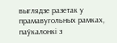выглядзе разетак у прамавугольных рамках, паўкалонкі з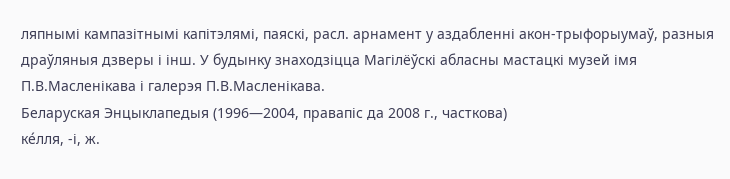ляпнымі кампазітнымі капітэлямі, паяскі, расл. арнамент у аздабленні акон-трыфорыумаў, разныя драўляныя дзверы і інш. У будынку знаходзіцца Магілёўскі абласны мастацкі музей імя П.В.Масленікава і галерэя П.В.Масленікава.
Беларуская Энцыклапедыя (1996—2004, правапіс да 2008 г., часткова)
ке́лля, ‑і, ж.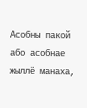Асобны пакой або асобнае жыллё манаха,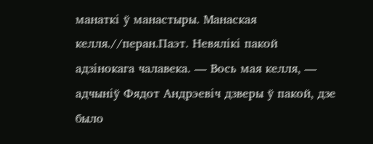манаткі ў манастыры. Манаская келля.//перан.Паэт. Невялікі пакой адзінокага чалавека. — Вось мая келля, — адчыніў Фядот Андрэевіч дзверы ў пакой, дзе было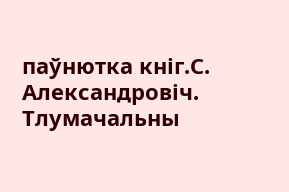паўнютка кніг.С. Александровіч.
Тлумачальны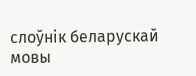слоўнік беларускай мовы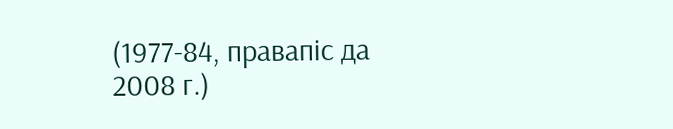(1977-84, правапіс да 2008 г.)